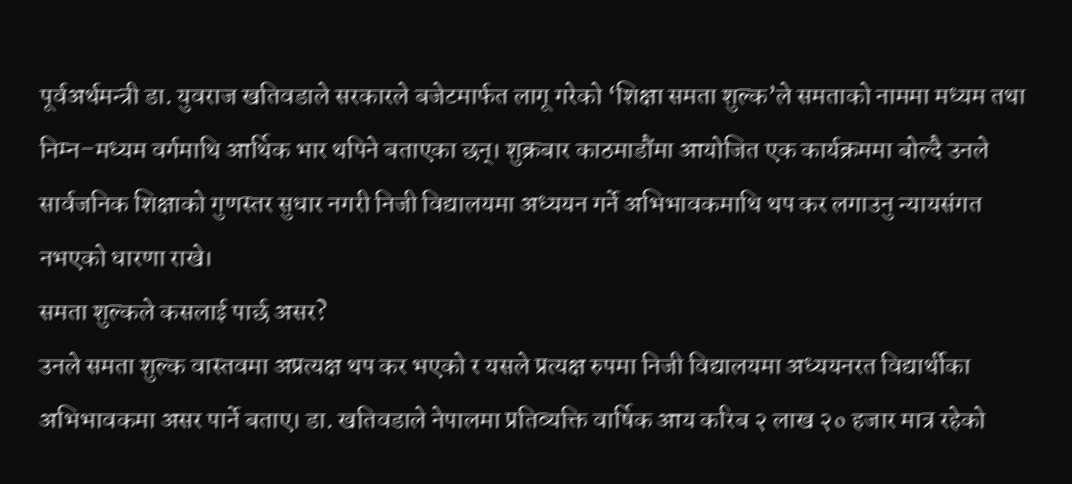पूर्वअर्थमन्त्री डा. युवराज खतिवडाले सरकारले बजेटमार्फत लागू गरेको ‘शिक्षा समता शुल्क’ले समताको नाममा मध्यम तथा निम्न–मध्यम वर्गमाथि आर्थिक भार थपिने बताएका छन्। शुक्रबार काठमाडौंमा आयोजित एक कार्यक्रममा बोल्दै उनले सार्वजनिक शिक्षाको गुणस्तर सुधार नगरी निजी विद्यालयमा अध्ययन गर्ने अभिभावकमाथि थप कर लगाउनु न्यायसंगत नभएको धारणा राखे।
समता शुल्कले कसलाई पार्छ असर?
उनले समता शुल्क वास्तवमा अप्रत्यक्ष थप कर भएको र यसले प्रत्यक्ष रुपमा निजी विद्यालयमा अध्ययनरत विद्यार्थीका अभिभावकमा असर पार्ने बताए। डा. खतिवडाले नेपालमा प्रतिव्यक्ति वार्षिक आय करिब २ लाख २० हजार मात्र रहेको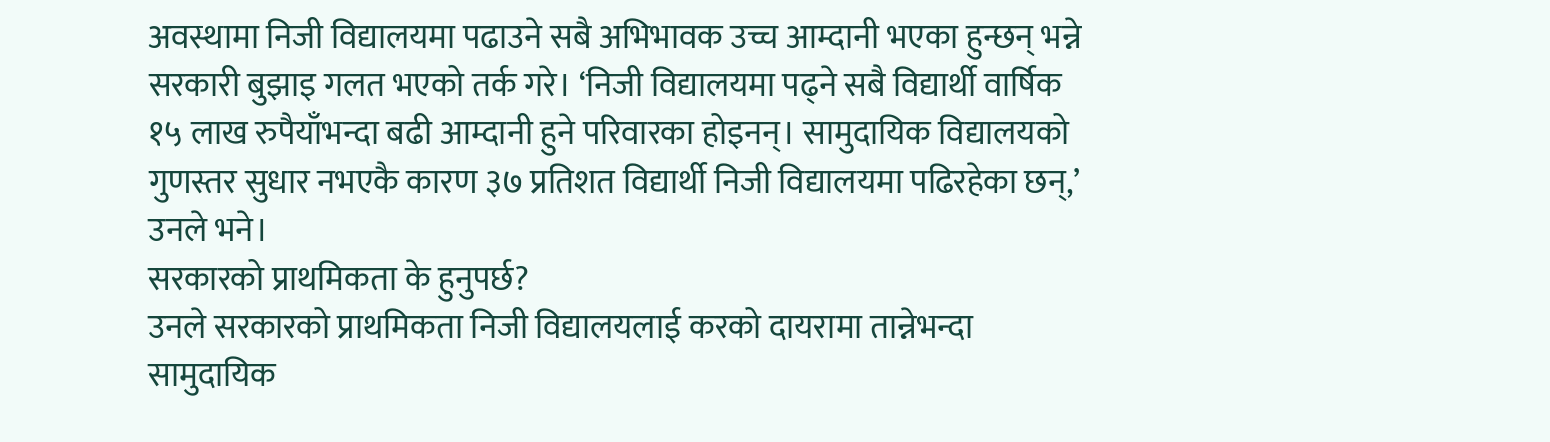अवस्थामा निजी विद्यालयमा पढाउने सबै अभिभावक उच्च आम्दानी भएका हुन्छन् भन्ने सरकारी बुझाइ गलत भएको तर्क गरे। ‘निजी विद्यालयमा पढ्ने सबै विद्यार्थी वार्षिक १५ लाख रुपैयाँभन्दा बढी आम्दानी हुने परिवारका होइनन्। सामुदायिक विद्यालयको गुणस्तर सुधार नभएकै कारण ३७ प्रतिशत विद्यार्थी निजी विद्यालयमा पढिरहेका छन्,’ उनले भने।
सरकारको प्राथमिकता के हुनुपर्छ?
उनले सरकारको प्राथमिकता निजी विद्यालयलाई करको दायरामा तान्नेभन्दा सामुदायिक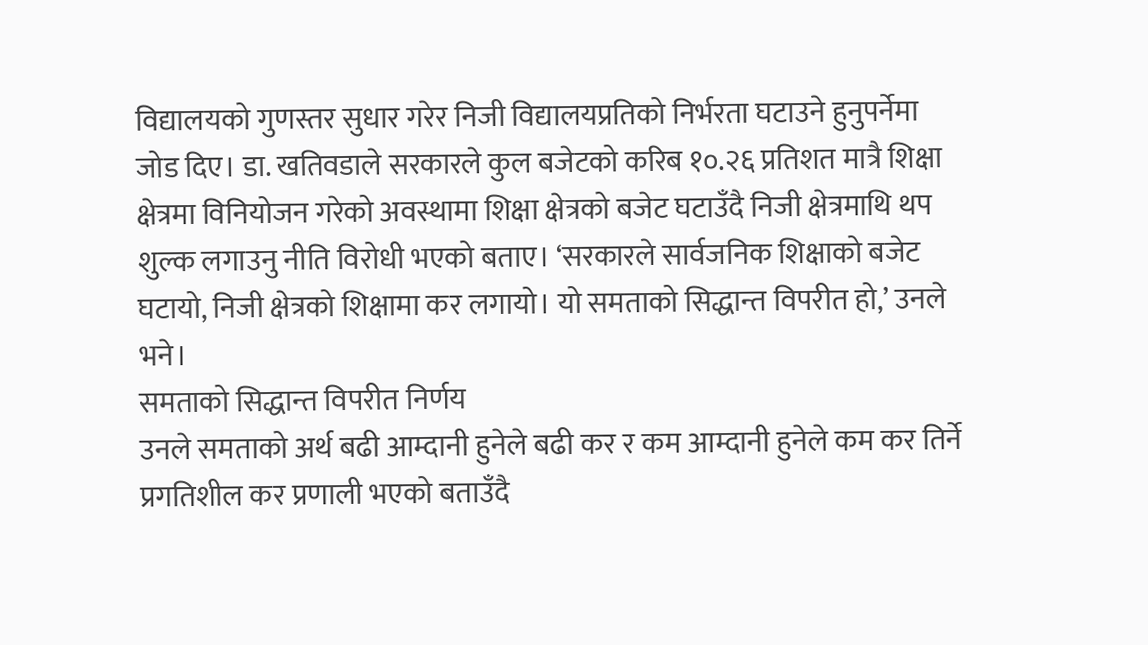विद्यालयको गुणस्तर सुधार गरेर निजी विद्यालयप्रतिको निर्भरता घटाउने हुनुपर्नेमा जोड दिए। डा. खतिवडाले सरकारले कुल बजेटको करिब १०.२६ प्रतिशत मात्रै शिक्षा क्षेत्रमा विनियोजन गरेको अवस्थामा शिक्षा क्षेत्रको बजेट घटाउँदै निजी क्षेत्रमाथि थप शुल्क लगाउनु नीति विरोधी भएको बताए। ‘सरकारले सार्वजनिक शिक्षाको बजेट घटायो, निजी क्षेत्रको शिक्षामा कर लगायो। यो समताको सिद्धान्त विपरीत हो,’ उनले भने।
समताको सिद्धान्त विपरीत निर्णय
उनले समताको अर्थ बढी आम्दानी हुनेले बढी कर र कम आम्दानी हुनेले कम कर तिर्ने प्रगतिशील कर प्रणाली भएको बताउँदै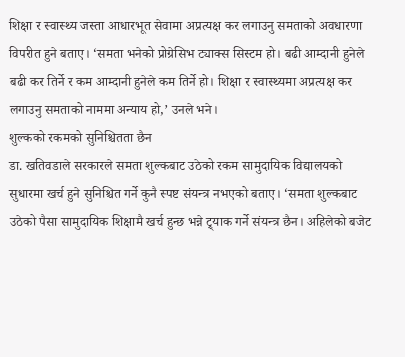शिक्षा र स्वास्थ्य जस्ता आधारभूत सेवामा अप्रत्यक्ष कर लगाउनु समताको अवधारणा विपरीत हुने बताए। ‘समता भनेको प्रोग्रेसिभ ट्याक्स सिस्टम हो। बढी आम्दानी हुनेले बढी कर तिर्ने र कम आम्दानी हुनेले कम तिर्ने हो। शिक्षा र स्वास्थ्यमा अप्रत्यक्ष कर लगाउनु समताको नाममा अन्याय हो,’ उनले भने।
शुल्कको रकमको सुनिश्चितता छैन
डा. खतिवडाले सरकारले समता शुल्कबाट उठेको रकम सामुदायिक विद्यालयको सुधारमा खर्च हुने सुनिश्चित गर्ने कुनै स्पष्ट संयन्त्र नभएको बताए। ‘समता शुल्कबाट उठेको पैसा सामुदायिक शिक्षामै खर्च हुन्छ भन्ने ट्र्याक गर्ने संयन्त्र छैन। अहिलेको बजेट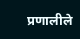प्रणालीले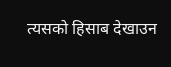त्यसको हिसाब देखाउन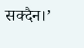सक्दैन।’